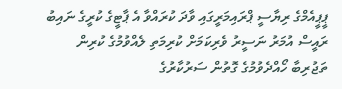ޕީޕީއެމްގެ ރިޔާސީ ޕްރައިމަރީގައި ވާދަ ކުރައްވާ އެ ޕާޓީގެ ކުރީގެ ނައިބު ރައީސް އުމަރު ނަސީރު ވެރިކަމަށް ކުރިމަތި ލެއްވުމުގެ ކުރިން ތަޖުރިބާ ހޯއްދެވުމުގެ ގޮތުން ސަރުކާރުގެ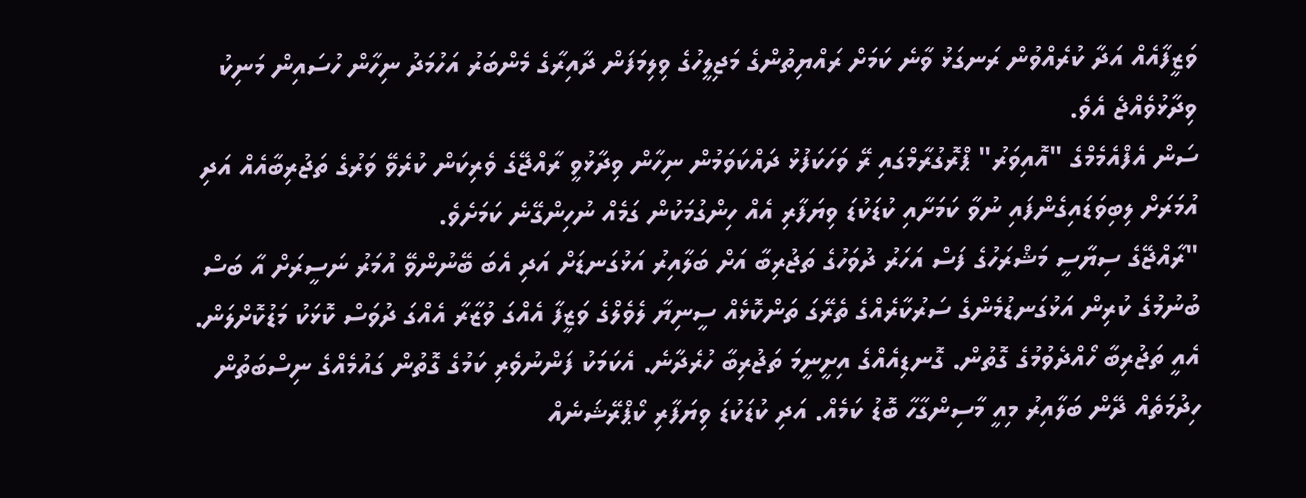ވަޒީފާއެއް އަދާ ކުރެއްވުން ރަނގަޅު ވާނެ ކަމަށް ރައްޔިތުންގެ މަޖިލީހުގެ ވިލިމަފަން ދާއިރާގެ މެންބަރު އަހުމަދު ނިހާން ހުސައިން މަނިކު ވިދާޅުވެއްޖެ އެވެ.
ސަން އެފްއެމެމްގެ "އޮއިވަރު" ޕްރޮގުރާމްގައި ރޭ ވަހަކަފުޅު ދައްކަވަމުން ނިހާން ވިދާޅުވީ ރާއްޖޭގެ ވެރިކަން ކުރެވޭ ވަރުގެ ތަޖުރިބާއެއް އަދި އުމަރަށް ލިބިވަޑައިގެންފައި ނުވާ ކަމަށާއި ކުޑަކުޑަ ވިޔަފާރި އެއް ހިންގުމަކުން ގަމެއް ނުހިންގޭނެ ކަމަށެވެ.
"ރާއްޖޭގެ ސިޔާސީ މަޝްރަހުގެ ފަސް އަހަރު ދުވަހުގެ ތަޖުރިބާ އަށް ބަލާއިރު އަޅުގަނޑަށް އަދި އެބަ ބޭނުންވޭ އުމަރު ނަސީރަށް އާ ބަސް ބުނުމުގެ ކުރިން އަޅުގަނޑުމެންގެ ސަރުކާރެއްގެ ތެރޭގަ ތަންކޮޅެއް ސީނިޔާ ލެވެލްގެ ވަޒީފާ އެއްގަ ވުޒާރާ އެއްގަ ދުވަސް ކޮޅަކު މަޑުކޮށްލަން. އެއީ ތަޖުރިބާ ހޯއްދެވުމުގެ ގޮތުން. ގޮނޑިއެއްގެ އިށީނީމަ ތަޖުރިބާ ހުރެދާނެ. އެކަމަކު ފަންނުވެރި ކަމުގެ ގޮތުން ގައުމެއްގެ ނިސްބަތުން ހިދުމަތެއް ދޭން ބަލާއިރު މިއީ މާސިންގާހާ ބޮޑު ކަމެއް. އަދި ކުޑަކުޑަ ވިޔަފާރި ކޯޕްރޭޝަނެއް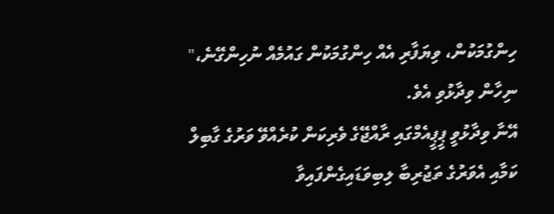ހިންގުމަކުން، ވިޔަފާރި އެއް ހިންގުމަކުން ގައުމެއް ނުހިންގޭނެ،" ނިހާން ވިދާޅުވި އެވެ.
އޭނާ ވިދާޅުވީ ޕީޕީއެމްގައި ރާއްޖޭގެ ވެރިކަން ކުރެއްވޭ ވަރުގެ ގާބިލް ކަމާއި އެވަރުގެ ތަޖުރިބާ ލިބިވަޑައިގެންފައިވާ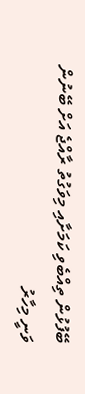ބޭފުޅުން ތިއްބެވި ކަމަށާއި މިވަގުތު ރާއްޖެ އަށް ބޭނުން ވަނީ މިހާރު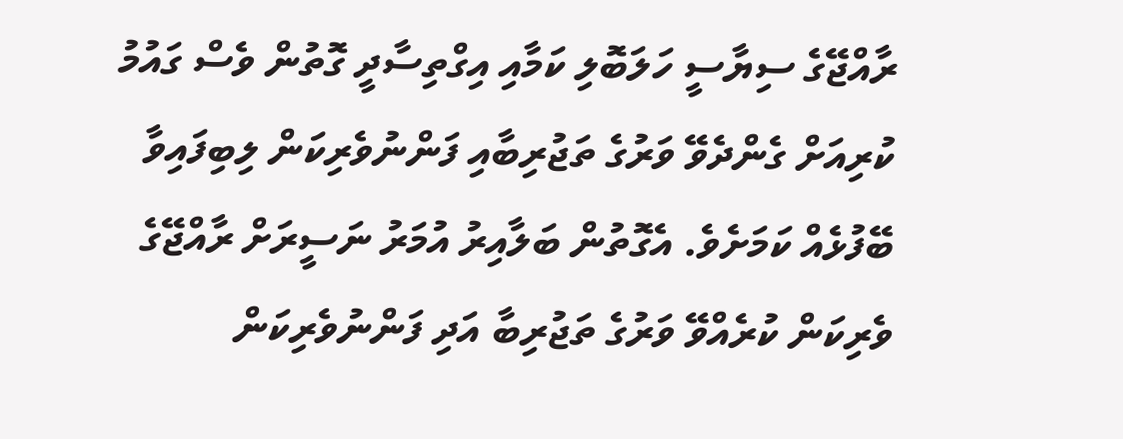ރާއްޖޭގެ ސިޔާސީ ހަލަބޮލި ކަމާއި އިގްތިސާދީ ގޮތުން ވެސް ގައުމު ކުރިއަށް ގެންދެވޭ ވަރުގެ ތަޖުރިބާއި ފަންނުވެރިކަން ލިބިފައިވާ ބޭފުޅެއް ކަމަށެވެ. އެގޮތުން ބަލާއިރު އުމަރު ނަސީރަށް ރާއްޖޭގެ ވެރިކަން ކުރެއްވޭ ވަރުގެ ތަޖުރިބާ އަދި ފަންނުވެރިކަން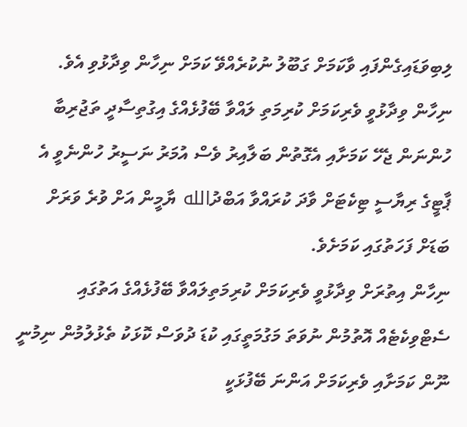ލިބިވަޑައިގެންފައި ވާކަމަށް ގަބޫލު ނުކުރެއްވޭ ކަމަށް ނިހާން ވިދާޅުވި އެވެ.
ނިހާން ވިދާޅުވީ ވެރިކަމަށް ކުރިމަތި ލައްވާ ބޭފުޅެއްގެ އިގުތިސާދީ ތަޖުރިބާ ހުންނަން ޖެހޭ ކަމަށާއި އެގޮތުން ބަލާއިރު ވެސް އުމަރު ނަސީރު ހުންނެވީ އެ ޕާޓީގެ ރިޔާސީ ޓިކެޓަށް ވާދަ ކުރައްވާ އަބްދުالله ޔާމީން އަށް ވުރެ ވަރަށް ބަޑަށް ފަހަތުގައި ކަމަށެވެ.
ނިހާން އިތުރަށް ވިދާޅުވީ ވެރިކަމަށް ކުރިމަތިލައްވާ ބޭފުޅެއްގެ އަތުގައި ސެޓްވިކެޓެއް އޮތުމުން ނުވަތަ މަގުމަތީގައި ކުޑަ ދުވަސް ކޮޅަކު ތެޅުލުމުން ނިމުނީ ނޫން ކަމަށާއި ވެރިކަމަށް އަންނަ ބޭފުޅަކީ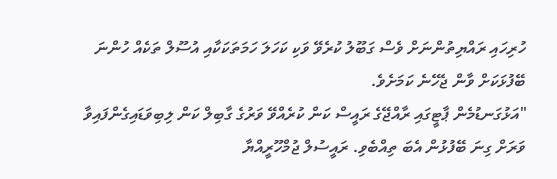ހުރިހައި ރައްޔިތުންނަށް ވެސް ގަބޫލު ކުރެވޭ ވަކި ކަހަލަ ހަމަތަކަކާއި އުސޫލް ތަކެއް ހުންނަ ބޭފުޅަކަށް ވާން ޖެހޭނެ ކަމަށެވެ.
"އަޅުގަނޑުމެން ޕާޓީގައި ރާއްޖޭގެ ރައީސް ކަން ކުރެއްވޭ ވަރުގެ ގާބިލް ކަން ލިބިވަޑައިގެންފައިވާ ވަރަށް ގިނަ ބޭފުޅުން އެބަ ތިއްބެވި. ރައީސުލް ޖުމްހޫރީއްޔާ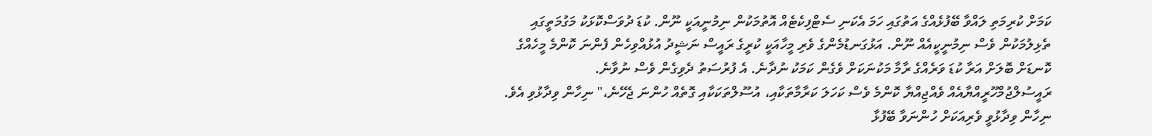ކަމަށް ކުރިމަތި ލައްވާ ބޭފުޅެއްގެ އަތުގައި ހަމަ އެކަނި ސެޓްފިކެޓެއް އޮތުމަކުން ނިމުނީއަކީ ނޫން. ކުޑަ ދުވަސްކޮޅަކު މަގުމަތީގައި ތެޅިލުމަކުން ވެސް ނިމުނީކީއެއް ނޫން. އަޅުގަނޑުމެންގެ ވެރި މީހާއަކީ ކުރީގެ ރައީސް ނަޝީދު އުޅުއްވިހެން ފެންނަ ކޮންމެ މީހެއްގެ ކޮނޑަށް ބޮލަށް އަރާ ކުޑަ ވަރެއްގެ ރާމާ މަކުނަކަށް ވެގެން ކަމަކު ނުދާނެ. އެ ފުރުސަތު ދެވިގެން ވެސް ނުވާނެ. ރައީސުލްޖުމްހޫރީއްޔާއެއް ވެއްޖިއްޔާ ކޮންމެ ވެސް ކަހަލަ ކަރާމާތަކާއި، އުސޫލްތަކަކާއި ގޮތެއް ހުންނަ ޖެހޭނެ،" ނިހާން ވިދާޅުވި އެވެ.
ނިހާން ވިދާޅުވީ ވެރިއަކަށް ހުންނަވާ ބޭފުޅާ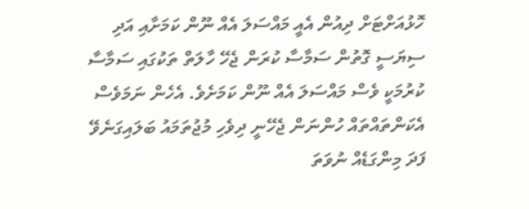ހޮޅުއަށްޓަށް ދިއުން އެއީ މައްސަލަ އެއް ނޫން ކަމަށާއި އަދި ސިޔަސީ ގޮތުން ސަމާސާ ކުރަން ޖެހޭ ހާލަތް ތަކުގައި ސަމާސާ ކުރުމަކީ ވެސް މައްސަލަ އެއް ނޫން ކަމަށެވެ. އެހެން ނަމަވެސް އެކަންތައްތައް ހުންނަން ޖެހޭނީ ދިވެހި މުޖުތަމައު ބަލައިގަނެވޭ ފަދަ މިންގަޑެއް ނުވަތަ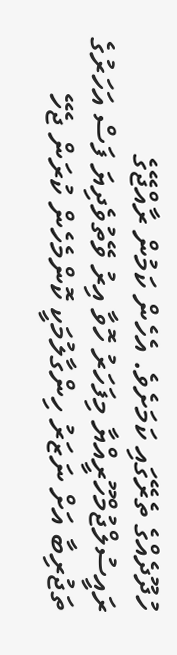ހުދޫދެއްގެ ތެރޭގައި ކަމަށެވެ. އެހެން ކަމުން ރާއްޖޭގެ ރައީސުލްޖުމްހޫރީއްޔާ މިފަހަރު ހޮވާ އިރު ވޭތުވެދިޔަ ފަސް އަހަރުގެ ތަޖުރިބާ އަށް ނަޒަރު ހިންގާލުމަކީ ކޮންމެހެން ކުރަން ޖެހޭ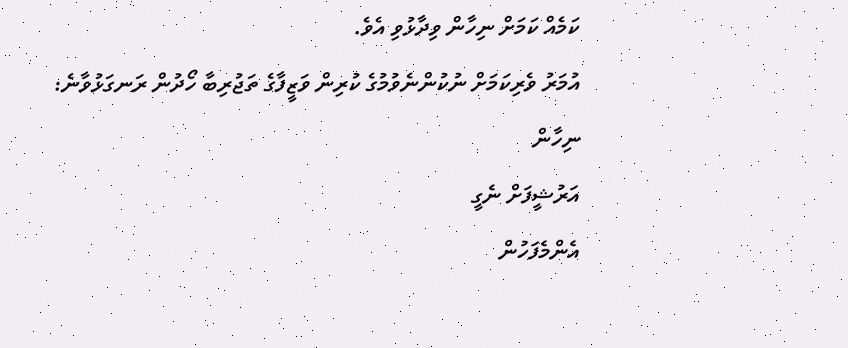ކަމެއް ކަމަށް ނިހާން ވިދާޅުވި އެވެ.
އުމަރު ވެރިކަމަށް ނުކުންނެވުމުގެ ކުރިން ވަޒީފާގެ ތަޖުރިބާ ހޯދުން ރަނގަޅުވާނެ: ނިހާން
އަރުޝީފަށް ނެގީ
އެންމެފަހުން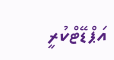އަޕްޑޭޓްކުރީ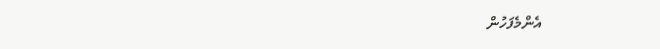އެންމެފަހުން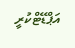އަޕްޑޭޓްކުރީ